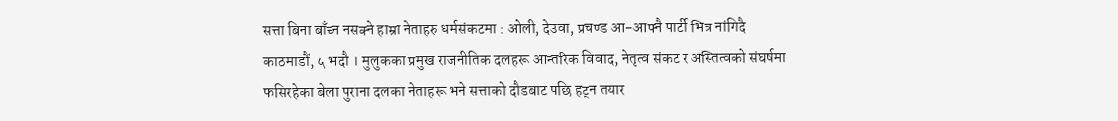सत्ता बिना बाँच्न नसक्ने हाम्रा नेताहरु धर्मसंकटमा : ओली, देउवा, प्रचण्ड आ-आफ्नै पार्टी भित्र नांगिदै
काठमाडौं, ५ भदौ । मुलुकका प्रमुख राजनीतिक दलहरू आन्तरिक विवाद, नेतृत्व संकट र अस्तित्वको संघर्षमा फसिरहेका बेला पुराना दलका नेताहरू भने सत्ताको दौडबाट पछि हट्न तयार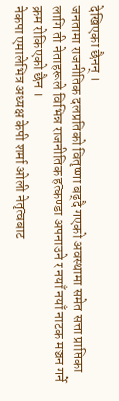देखिएका छैनन् ।
जनतामा राजनीतिक दलप्रतिको वितृष्णा बढ्दै गएको अवस्थामा समेत सत्ता प्राप्तिका लागि ती नेताहरूले विभिन्न राजनीतिक हत्कण्डा अपनाउने र नयाँ नयाँ नाटक मञ्चन गर्ने क्रम रोकिएको छैन ।
नेकपा एमालेभित्र अध्यक्ष केपी शर्मा ओली नेतृत्वबाट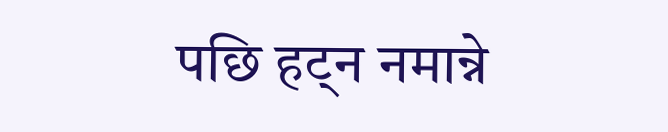पछि हट्न नमान्ने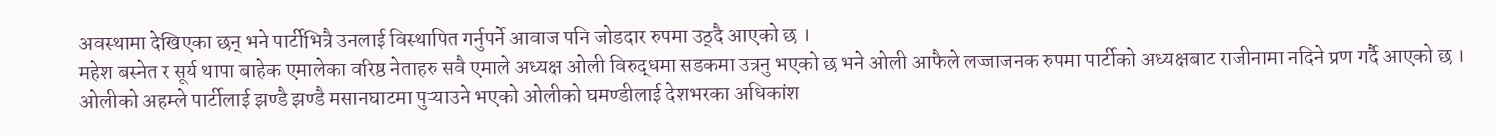अवस्थामा देखिएका छन् भने पार्टीभित्रै उनलाई विस्थापित गर्नुपर्ने आवाज पनि जोडदार रुपमा उठ्दै आएको छ ।
महेश बस्नेत र सूर्य थापा बाहेक एमालेका वरिष्ठ नेताहरु सवै एमाले अध्यक्ष ओली विरुद्धमा सडकमा उत्रनु भएको छ भने ओली आफैले लज्जाजनक रुपमा पार्टीको अध्यक्षबाट राजीनामा नदिने प्रण गर्दै आएको छ ।
ओलीको अहम्ले पार्टीलाई झण्डै झण्डै मसानघाटमा पुऱ्याउने भएको ओलीको घमण्डीलाई देशभरका अधिकांश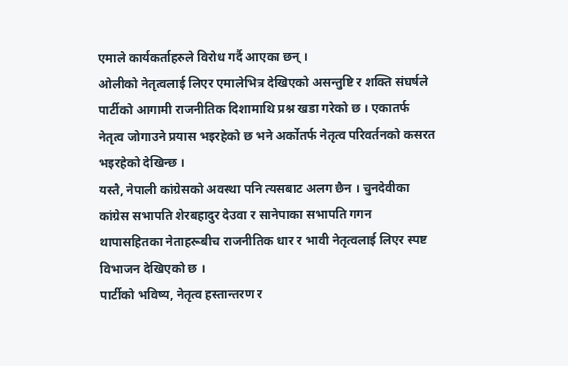एमाले कार्यकर्ताहरुले विरोध गर्दै आएका छन् ।
ओलीको नेतृत्वलाई लिएर एमालेभित्र देखिएको असन्तुष्टि र शक्ति संघर्षले पार्टीको आगामी राजनीतिक दिशामाथि प्रश्न खडा गरेको छ । एकातर्फ नेतृत्व जोगाउने प्रयास भइरहेको छ भने अर्कोतर्फ नेतृत्व परिवर्तनको कसरत भइरहेको देखिन्छ ।
यस्तै, नेपाली कांग्रेसको अवस्था पनि त्यसबाट अलग छैन । चुनदेवीका कांग्रेस सभापति शेरबहादुर देउवा र सानेपाका सभापति गगन थापासहितका नेताहरूबीच राजनीतिक धार र भावी नेतृत्वलाई लिएर स्पष्ट विभाजन देखिएको छ ।
पार्टीको भविष्य, नेतृत्व हस्तान्तरण र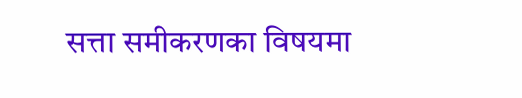सत्ता समीकरणका विषयमा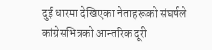दुई धारमा देखिएका नेताहरूको संघर्षले कांग्रेसभित्रको आन्तरिक दूरी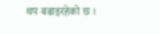थप बढाइरहेको छ ।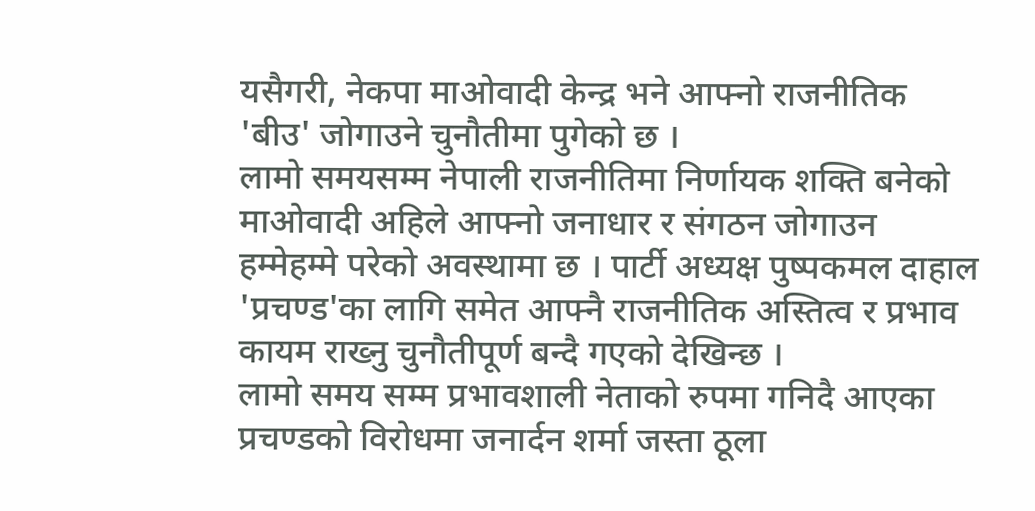यसैगरी, नेकपा माओवादी केन्द्र भने आफ्नो राजनीतिक 'बीउ' जोगाउने चुनौतीमा पुगेको छ ।
लामो समयसम्म नेपाली राजनीतिमा निर्णायक शक्ति बनेको माओवादी अहिले आफ्नो जनाधार र संगठन जोगाउन हम्मेहम्मे परेको अवस्थामा छ । पार्टी अध्यक्ष पुष्पकमल दाहाल 'प्रचण्ड'का लागि समेत आफ्नै राजनीतिक अस्तित्व र प्रभाव कायम राख्नु चुनौतीपूर्ण बन्दै गएको देखिन्छ ।
लामो समय सम्म प्रभावशाली नेताको रुपमा गनिदै आएका प्रचण्डको विरोधमा जनार्दन शर्मा जस्ता ठूला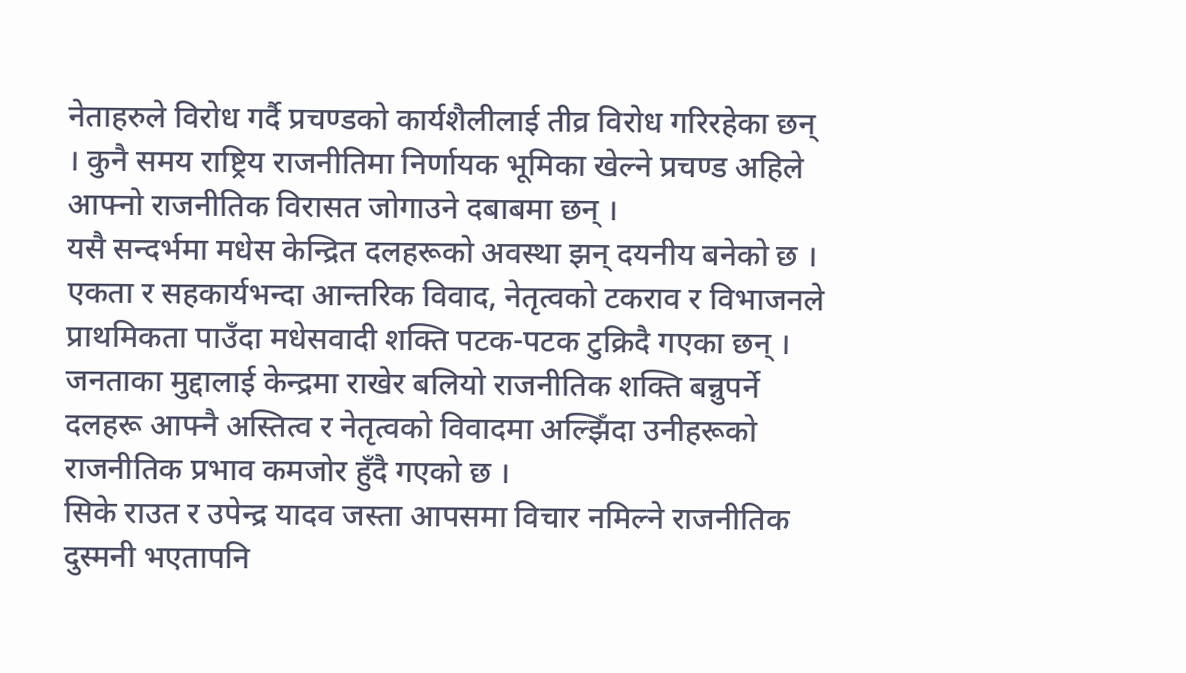नेताहरुले विरोध गर्दै प्रचण्डको कार्यशैलीलाई तीव्र विरोध गरिरहेका छन् । कुनै समय राष्ट्रिय राजनीतिमा निर्णायक भूमिका खेल्ने प्रचण्ड अहिले आफ्नो राजनीतिक विरासत जोगाउने दबाबमा छन् ।
यसै सन्दर्भमा मधेस केन्द्रित दलहरूको अवस्था झन् दयनीय बनेको छ । एकता र सहकार्यभन्दा आन्तरिक विवाद, नेतृत्वको टकराव र विभाजनले प्राथमिकता पाउँदा मधेसवादी शक्ति पटक-पटक टुक्रिदै गएका छन् ।
जनताका मुद्दालाई केन्द्रमा राखेर बलियो राजनीतिक शक्ति बन्नुपर्ने दलहरू आफ्नै अस्तित्व र नेतृत्वको विवादमा अल्झिँदा उनीहरूको राजनीतिक प्रभाव कमजोर हुँदै गएको छ ।
सिके राउत र उपेन्द्र यादव जस्ता आपसमा विचार नमिल्ने राजनीतिक दुस्मनी भएतापनि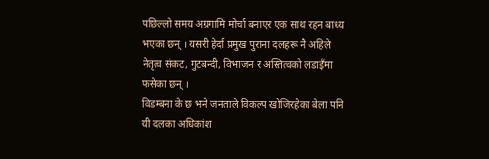पछिल्लो समय अग्रगामि मोर्चा बनाएर एक साथ रहन बाध्य भएका छन् । यसरी हेर्दा प्रमुख पुराना दलहरू नै अहिले नेतृत्व संकट, गुटबन्दी, विभाजन र अस्तित्वको लडाइँमा फसेका छन् ।
विडम्बना के छ भने जनताले विकल्प खोजिरहेका बेला पनि यी दलका अधिकांश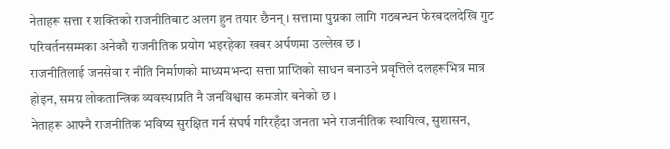नेताहरू सत्ता र शक्तिको राजनीतिबाट अलग हुन तयार छैनन् । सत्तामा पुग्नका लागि गठबन्धन फेरबदलदेखि गुट परिवर्तनसम्मका अनेकौ राजनीतिक प्रयोग भइरहेका खबर अर्पणमा उल्लेख छ ।
राजनीतिलाई जनसेवा र नीति निर्माणको माध्यमभन्दा सत्ता प्राप्तिको साधन बनाउने प्रवृत्तिले दलहरूभित्र मात्र होइन, समग्र लोकतान्त्रिक व्यवस्थाप्रति नै जनविश्वास कमजोर बनेको छ ।
नेताहरू आफ्नै राजनीतिक भविष्य सुरक्षित गर्न संघर्ष गरिरहँदा जनता भने राजनीतिक स्थायित्व, सुशासन,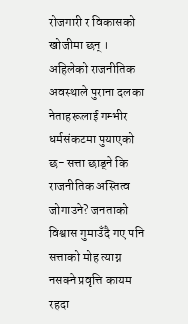रोजगारी र विकासको खोजीमा छन् ।
अहिलेको राजनीतिक अवस्थाले पुराना दलका नेताहरूलाई गम्भीर धर्मसंकटमा पुयाएको छ- सत्ता छाड्ने कि राजनीतिक अस्तित्व जोगाउने? जनताको विश्वास गुमाउँदै गए पनि सत्ताको मोह त्याग्न नसक्ने प्रवृत्ति कायम रहदा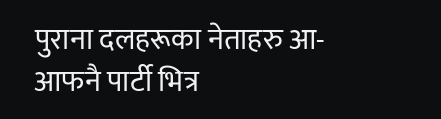पुराना दलहरूका नेताहरु आ-आफनै पार्टी भित्र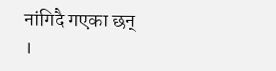नांगिदै गएका छन् ।